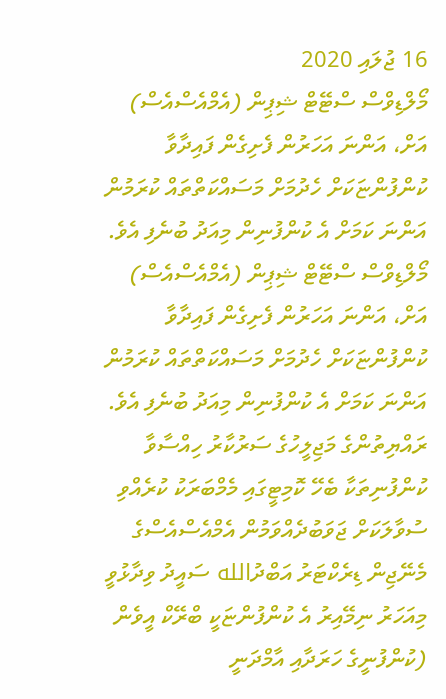16 ޖުލައި 2020
މޯލްޑިވްސް ސްޓޭޓް ޝިޕިން (އެމްއެސްއެސް) އަށް، އަންނަ އަހަރުން ފެށިގެން ފައިދާވާ ކުންފުންޏަކަށް ހެދުމަށް މަސައްކަތްތައް ކުރަމުން އަންނަ ކަމަށް އެ ކުންފުނިން މިއަދު ބުނެފި އެވެ.
މޯލްޑިވްސް ސްޓޭޓް ޝިޕިން (އެމްއެސްއެސް) އަށް، އަންނަ އަހަރުން ފެށިގެން ފައިދާވާ ކުންފުންޏަކަށް ހެދުމަށް މަސައްކަތްތައް ކުރަމުން އަންނަ ކަމަށް އެ ކުންފުނިން މިއަދު ބުނެފި އެވެ.
ރައްޔިތުންގެ މަޖިލީހުގެ ސަރުކާރު ހިއްސާވާ ކުންފުނިތަކާ ބެހޭ ކޮމިޓީގައި މެމްބަރަކު ކުރެއްވި ސުވާލަކަށް ޖަވަބުދެއްވަމުން އެމްއެސްއެސްގެ މެނޭޖިން ޑިރެކްޓަރު އަބްދުالله ސައީދު ވިދާޅުވީ މިއަހަރު ނިމޭއިރު އެ ކުންފުންޏަކީ ބްރޭކް އީވެން (ކުންފުނީގެ ހަރަދާއި އާމްދަނީ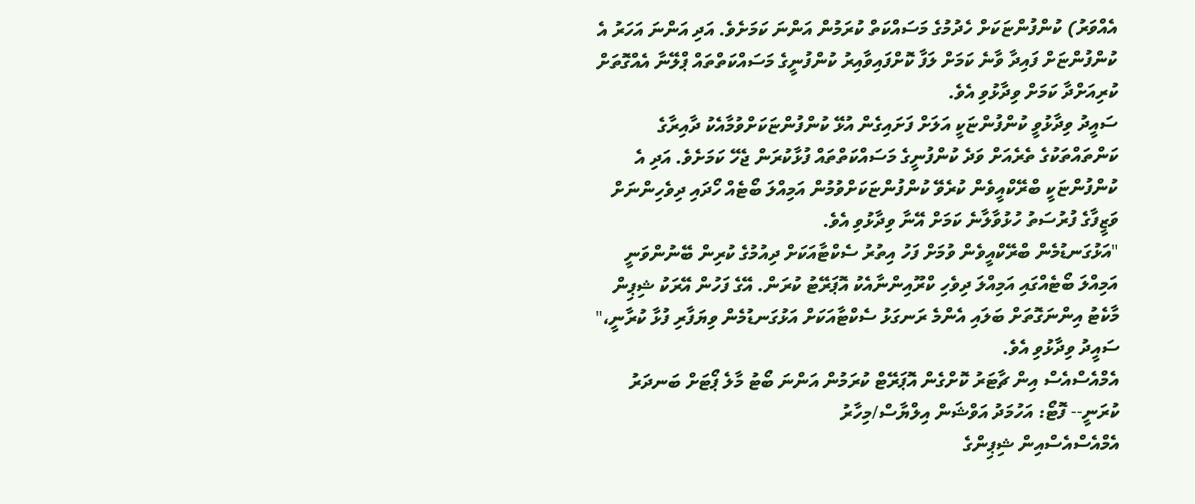އެއްވަރު) ކުންފުންޏަކަށް ހެދުމުގެ މަސައްކަތް ކުރަމުން އަންނަ ކަމަށެވެ. އަދި އަންނަ އަހަރު އެ ކުންފުންޏަށް ފައިދާ ވާނެ ކަމަށް ލަފާ ކޮށްފައިވާއިރު ކުންފުނީގެ މަސައްކަތްތައް ޕްލޭނާ އެއްގޮތަށް ކުރިއަށްދާ ކަމަށް ވިދާޅުވި އެވެ.
ސައީދު ވިދާޅުވީ ކުންފުންޏަކީ އަލަށް ފަށައިގެން އުޅޭ ކުންފުންޏަކަށްވުމާއެކު ދާއިރާގެ ކަންތައްތަކުގެ ތެރެއަށް ވަދެ ކުންފުނީގެ މަސައްކަތްތައް ފުޅާކުރަން ޖެހޭ ކަމަށެވެ. އަދި އެ ކުންފުންޏަކީ ބްރޭކްއީވެން ކުރެވޭ ކުންފުންޏަކަށްވުމުން އަމިއްލަ ބޯޓެއް ހޯދައި ދިވެހިންނަށް ވަޒީފާގެ ފުރުސަތު ހުޅުވާލާނެ ކަމަށް އޭނާ ވިދާޅުވި އެވެ.
"އަޅުގަނޑުމެން ބްރޭކްއީވެން ވުމަށް ފަހު އިތުރު ސެކްޓާއަކަށް ދިއުމުގެ ކުރިން ބޭނުންވަނީ އަމިއްލަ ބޯޓެއްގައި އަމިއްލަ ދިވެހި ކްރޫއިންނާއެކު އޮޕަރޭޓު ކުރަން. އޭގެ ފަހުން އޭރަކު ޝިޕިން މާކެޓު އިންނަގޮތަށް ބަލައި އެންމެ ރަނގަޅު ސެކްޓާއަކަށް އަޅުގަނޑުމެން ވިޔަފާރި ފުޅާ ކުރާނީ،" ސައީދު ވިދާޅުވި އެވެ.
އެމްއެސްއެސް އިން ޗާޓަރު ކޮށްގެން އޮޕަރޭޓް ކުރަމުން އަންނަ ބޯޓު މާލެ ޕޯޓަށް ބަނދަރު ކުރަނީ-- ފޮޓޯ: އަހުމަދު އަވްޝަން އިލްޔާސް/މިހާރު
އެމްއެސްއެސްއިން ޝިޕިންގެ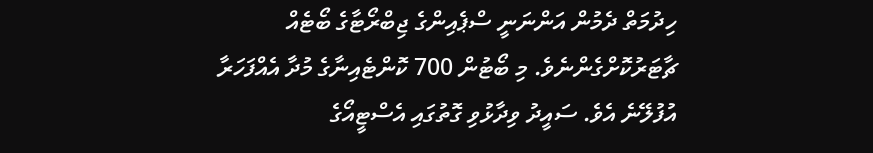ހިދުމަތް ދެމުން އަންނަނީ ސްޕެއިންގެ ޖިބްރޯޓާގެ ބޯޓެއް ޗާޓަރުކޮށްގެންނެވެ. މި ބޯޓުން 700 ކޮންޓެއިނާގެ މުދާ އެއްފަހަރާ އުފުލޭނެ އެވެ. ސައީދު ވިދާޅުވި ގޮތުގައި އެސްޓީއޯގެ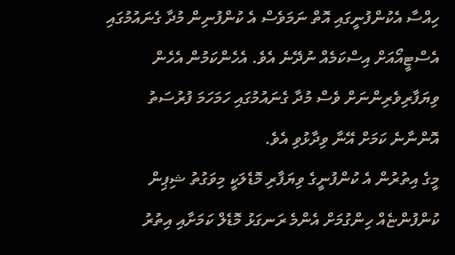ހިއްސާ އެކުންފުނީގައި އޮތް ނަމަވެސް އެ ކުންފުނިން މުދާ ގެނައުމުގައި އެސްޓީއޯއަށް އިސްކަމެއް ނުދޭނެ އެވެ. އެހެންކަމުން އެހެން ވިޔަފާރިވެރިންނަށް ވެސް މުދާ ގެނައުމުގައި ހަމަހަމަ ފުރުސަތު އޮންނާނެ ކަމަށް އޭނާ ވިދާޅުވި އެވެ.
މީގެ އިތުރުން އެ ކުންފުނީގެ ވިޔަފާރި މޮޑެލަކީ މިވަގުތު ޝިޕިން ކުންފުންޏެއް ހިންގުމަށް އެންމެ ރަނގަޅު މޮޑެލް ކަމަށާއި އިތުރު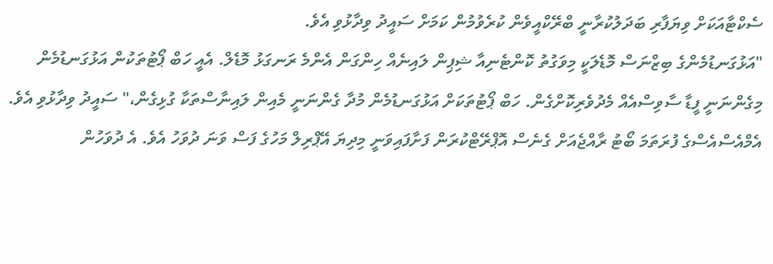ސެކްޓާއަކަށް ވިޔަފާރި ބަދަލުކުރާނީ ބްރޭކްއީވެން ކުރެވުމުން ކަމަށް ސައީދު ވިދާޅުވި އެވެ.
"އަޅުގަނޑުމެންގެ ބިޒްނަސް މޮޑެލަކީ މިވަގުތު ކޮންޓެނިއާ ޝިޕިން ލައިނެއް ހިންގަން އެންމެ ރަނގަޅު މޮޑެލް. އެއީ ހަބް ޕޯޓުތަކުން އަޅުގަނޑުމެން މިގެންނަނީ ފީޑާ ސާވިސްއެއް މެދުވެރިކޮށްގެން. ހަބް ޕޯޓުތަކަށް އަޅުގަނޑުމެން މުދާ ގެންނަނީ މެއިން ލައިނާސްތަކާ ގުޅިގެން،" ސައީދު ވިދާޅުވި އެވެ.
އެމްއެސްއެސްގެ ފުރަތަމަ ބޯޓު ރާއްޖެއަށް ގެނެސް އޮޕްރޭޓްކުރަން ފަށާފައިވަނީ މިދިޔަ އޭޕްރިލް މަހުގެ ފަސް ވަނަ ދުވަހު އެވެ. އެ ދުވަހުން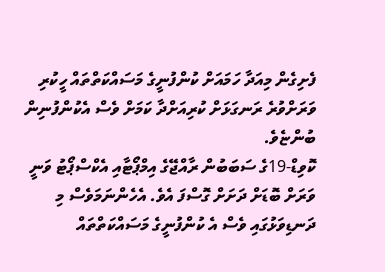ފެށިގެން މިއަދާ ހަމައަށް ކުންފުނީގެ މަސައްކަތްތައް ހީކުރި ވަރަށްވުރެ ރަނގަޅަށް ކުރިއަށްދާ ކަމަށް ވެސް އެކުންފުނިން ބުންޏެވެ.
ކޮވިޑް-19ގެ ސަބަބުން ރާއްޖޭގެ އިމްޕޯޓާއި އެކްސްޕޯޓު ވަނީ ވަރަށް ބޮޑަށް ދަށަށް ގޮސްފަ އެވެ. އެހެންނަމަވެސް މި ދަނޑިވަޅުގައި ވެސް އެ ކުންފުނީގެ މަސައްކަތްތައް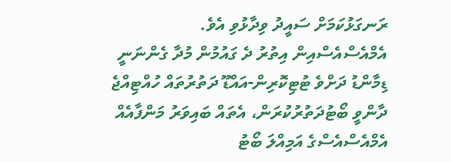ރަނގަޅުކަމަށް ސައީދު ވިދާޅުވި އެވެ.
އެމްއެސްއެސްއިން އިތުރު ދެ ގައުމުން މުދާ ގެންނަނީ
ޑިމާންޑު ދަށްވެ ޓުޓިކޮރިން-އައްޑޫ ދަތުރުތައް ހުއްޓިއްޖެ
ދާންވީ ބޯޓުދަތުރުކުރަން، އެތައް ބައިވަރު މަންފާއެއް
އެމްއެސްއެސްގެ އަމިއްލަ ބޯޓު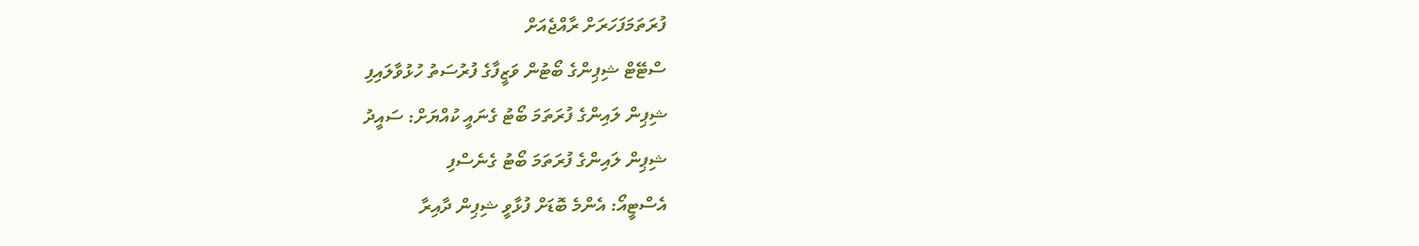ފުރަތަމަފަހަރަށް ރާއްޖެއަށް
ސްޓޭޓް ޝިޕިންގެ ބޯޓުން ވަޒީފާގެ ފުރުސަތު ހުޅުވާލައިފި
ޝިޕިން ލައިންގެ ފުރަތަމަ ބޯޓު ގެނައީ ކުއްޔަށް: ސައީދު
ޝިޕިން ލައިންގެ ފުރަތަމަ ބޯޓު ގެނެސްފި
އެސްޓީއޯ: އެންމެ ބޮޑަށް ފުޅާވީ ޝިޕިން ދާއިރާ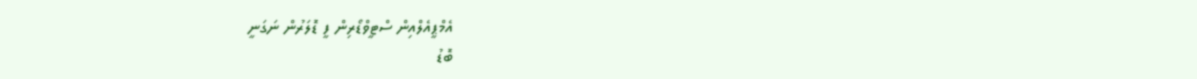އެމްޕީއެލްއިން ސްޓީވްޑޯރިން ފީ ޑޮލަރުން ނަގަނީ
ބޮޑު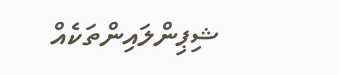ޝިޕިންލައިންތަކެއް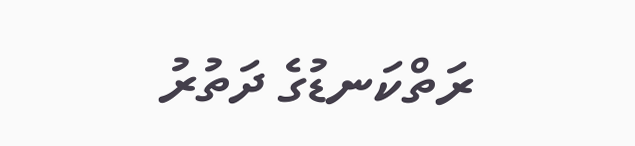ރަތްކަނޑުގެ ދަތުރު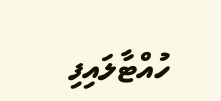ހުއްޓާލައިފި